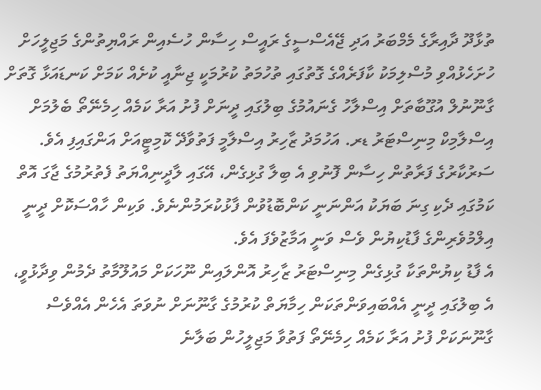ތުޅާދޫ ދާއިރާގެ މެމްބަރު އަދި ޖޭއެސްސީގެ ރައީސް ހިސާން ހުސެއިން ރައްޔިތުންގެ މަޖިލީހަށް ހުށަހެޅުއްވި މުސްލިމަކު ކާފަރެއްގެ ގޮތުގައި ތުހުމަތު ކުރުމަކީ ޖިނާއީ ކުށެއް ކަމަށް ކަނޑައަޅާ ގޮތަށް ގާނޫނުލް އުގޫބާތަށް އިސްލާހު ގެނައުމުގެ ބިލުގައި ދީނަށް ފުށު އަރާ ކަމެއް ހިމެނޭތޯ ބެލުމަށް އިސްލާމިކް މިނިސްޓަރު ޑރ. އަހުމަދު ޒާހިރު އިސްލާމީ ފަތުވާދޭ ކޮމިޓީއަށް އަންގައިފި އެވެ.
ސަރުކާރުގެ ފަރާތުން ހިސާން ފޮނުވި އެ ބިލާ ގުޅިގެން، އޭގައި ލާދީނިއްޔަތު ފެތުރުމުގެ ޖާގަ އޮތް ކަމުގައި ދެކި ގިނަ ބަޔަކު އަންނަނީ ކަންބޮޑުވުން ފާޅުކުރަމުންނެވެ. ވަކިން ހާއްސަކޮށް ދީނީ އިލްމުވެރިންގެ ފާޑުކިޔުން ވެސް ވަނީ އަމާޒުވެފަ އެވެ.
އެ ފާޑު ކިޔުންތަކާ ގުޅިގެން މިނިސްޓަރު ޒާހިރު އޮންލައިން ނޫހަކަށް މައުލޫމާތު ދެމުން ވިދާޅުވީ، އެ ބިލުގައި ދީނީ އެއްބައިވަންތަކަން ހިމާޔަތް ކުރުމުގެ ގާނޫނަށް ނުވަތަ އެހެން އެއްވެސް ގާނޫނަކަށް ފުށު އަރާ ކަމެއް ހިމެނޭތޯ ފަތުވާ މަޖިލީހުން ބަލާނެ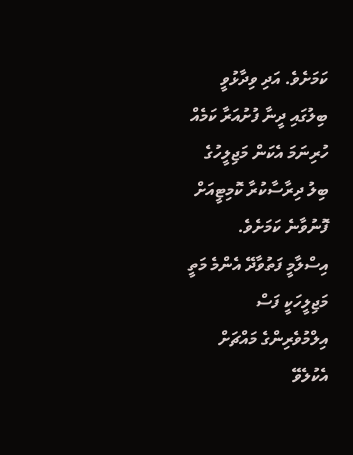ކަމަށެވެ. އަދި ވިދާޅުވީ ބިލުގައި ދީނާ ފުށުއަރާ ކަމެއް ހުރިނަމަ އެކަން މަޖިލީހުގެ ބިލު ދިރާސާކުރާ ކޮމިޓީއަށް ފޮނުވާނެ ކަމަށެވެ.
އިސްލާމީ ފަތުވާދޭ އެންމެ މަތީ މަޖިލީހަކީ ފަސް އިލްމުވެރިންގެ މައްޗަށް އެކުލެވޭ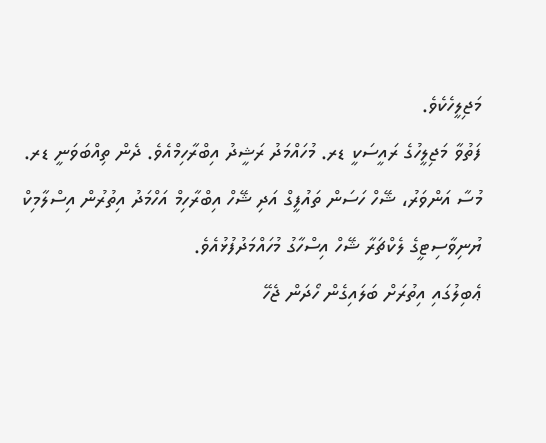މަޖިލީހެކެވެ.
ފަތުވާ މަޖިލީހުގެ ރައީސަކީ ޑރ. މުހައްމަދު ރަޝީދު އިބްރާހިމްއެވެ. ދެން ތިއްބަވަނީ ޑރ. މުސާ އަންވަރު، ޝޭހް ހަސަން ތައުފީގް އަދި ޝޭހް އިބްރާހިމް އަހްމަދު އިތުރުން އިސްލާމިކް ޔުނިވާސިޓީގެ ލެކްޗަރާ ޝޭހް އިސްހާގު މުހައްމަދުފުޅުއެވެ.
ޢެބިލުގައި އިތުރަށް ބަލައިގެން ހޯދަން ޖެހޭ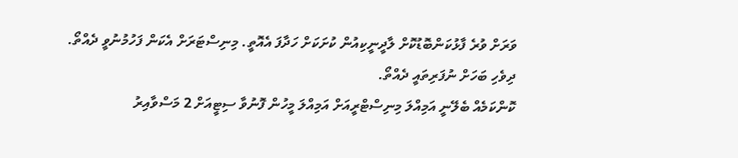ވަރަށް ވުރެ ފާޅުކަންބޮޑުކޮށް ލާދީނީކިއުން ކުށަކަށް ހަދާފަ އެއޮތީ. މިނިސްޓަރަށް އެކަން ފަހުމުނުވީ ދެއްތޯ. ދިވެހި ބަހަށް ނުފަރިތައީ ދެއްތޯ.
ކޮންކަމެއް ބެލޭނީ އަމިއްލަ މިނިސްޓްރީއަށް އަމިއްލަ މީހުން ފޮނުވާ ސިޓީއަށް 2 މަސްވާއިރު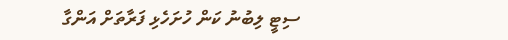ސިޓީ ލިބުނު ކަން ހުށަހެޅި ފަރާތަށް އަންގާ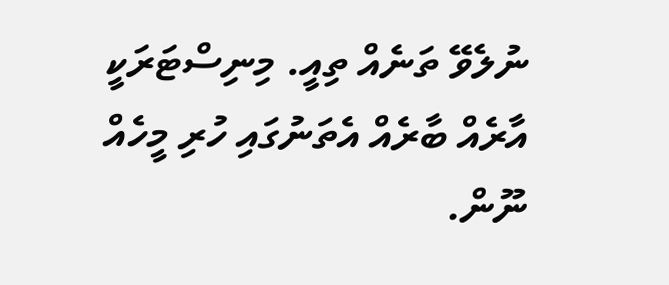ނުލެވޭ ތަނެއް ތިއީ. މިނިސްޓަރަކީ އާރެއް ބާރެއް އެތަނުގައި ހުރި މީހެއް ނޫން.